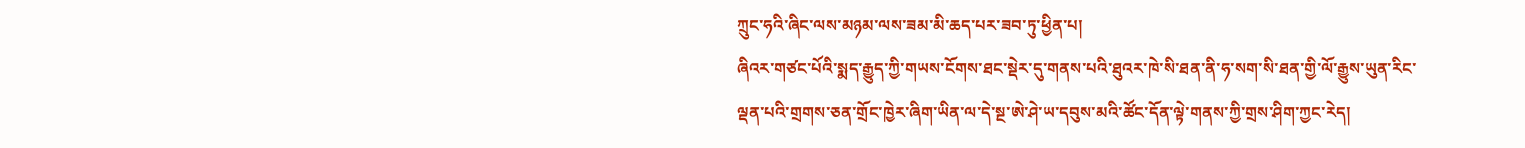ཀྲུང་ཧའི་ཞིང་ལས་མཉམ་ལས་ཟམ་མི་ཆད་པར་ཟབ་ཏུ་ཕྱིན་པ།
ཞིའར་གཙང་པོའི་སྨད་རྒྱུད་ཀྱི་གཡས་ངོགས་ཐང་སྡེར་དུ་གནས་པའི་ཐུའར་ཁེ་སི་ཐན་ནི་ཧ་སག་སི་ཐན་གྱི་ལོ་རྒྱུས་ཡུན་རིང་ལྡན་པའི་གྲགས་ཅན་གྲོང་ཁྱེར་ཞིག་ཡིན་ལ་དེ་སྔ་ཨེ་ཤེ་ཡ་དབུས་མའི་ཚོང་དོན་ལྟེ་གནས་ཀྱི་གྲས་ཤིག་ཀྱང་རེད།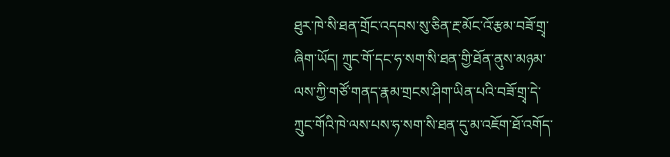ཐུར་ཁེ་སི་ཐན་གྲོང་འདབས་སུ་ཅིན་རྔ་མོང་འོ་རྩམ་བཟོ་གྲྭ་ཞིག་ཡོད། ཀྲུང་གོ་དང་ཧ་སག་སི་ཐན་གྱི་ཐོན་ནུས་མཉམ་ལས་ཀྱི་གཙོ་གནད་རྣམ་གྲངས་ཤིག་ཡིན་པའི་བཟོ་གྲྭ་དེ་ཀྲུང་གོའི་ཁེ་ལས་པས་ཧ་སག་སི་ཐན་དུ་མ་འཇོག་ཐོ་འགོད་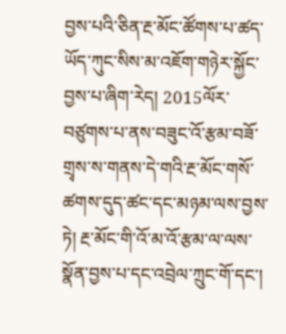བྱས་པའི་ཅིན་རྔ་མོང་ཚོགས་པ་ཚད་ཡོད་ཀུང་སིས་མ་འཇོག་གཉེར་སྐྱོང་བྱས་པ་ཞིག་རེད། 2015ལོར་བཙུགས་པ་ནས་བཟུང་འོ་རྩམ་བཟོ་གྲྭས་ས་གནས་དེ་གའི་རྔ་མོང་གསོ་ཚགས་དུད་ཚང་དང་མཉམ་ལས་བྱས་ཏེ། རྔ་མོང་གི་འོ་མ་འོ་རྩམ་ལ་ལས་སྣོན་བྱས་པ་དང་འབྲེལ་ཀྲུང་གོ་དང་།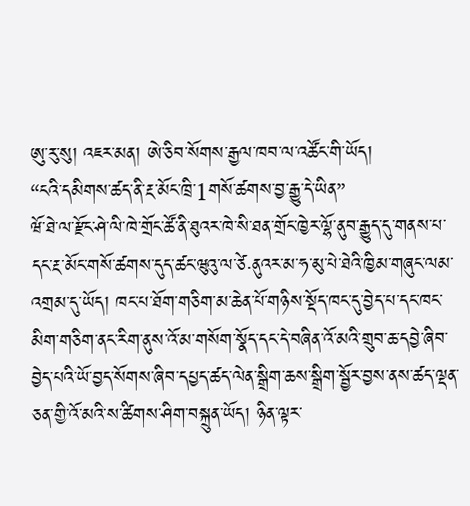ཨུ་རུ་སུ། འཇར་མན། ཨེ་ཅིབ་སོགས་རྒྱལ་ཁབ་ལ་འཚོང་གི་ཡོད།
“ངའི་དམིགས་ཚད་ནི་རྔ་མོང་ཁྲི་1གསོ་ཚགས་བྱ་རྒྱུ་དེ་ཡིན”
ཝོ་ཐེ་ལ་རྫོང་ཤེ་ལི་ཁེ་གྲོང་ཚོ་ནི་ཐུའར་ཁེ་སི་ཐན་གྲོང་ཁྱེར་ལྷོ་ནུབ་རྒྱུད་དུ་གནས་པ་དང་རྔ་མོང་གསོ་ཚགས་དུད་ཚང་ཝུའུ་ལ་ཙེ·ནུའར་མ་ཧ་མུ་པེ་ཐེའི་ཁྱིམ་གཞུང་ལམ་འགྲམ་དུ་ཡོད། ཁང་པ་ཐོག་གཅིག་མ་ཆེན་པོ་གཉིས་སྡོད་ཁང་དུ་བྱེད་པ་དང་ཁང་མིག་གཅིག་ནང་རིག་ནུས་འོ་མ་གསོག་སྣོད་དང་དེ་བཞིན་འོ་མའི་གྲུབ་ཆ་དབྱེ་ཞིབ་བྱེད་པའི་ཡོ་བྱད་སོགས་ཞིབ་དཔྱད་ཚད་ལེན་སྒྲིག་ཆས་སྒྲིག་སྦྱོར་བྱས་ནས་ཚད་ལྡན་ཅན་གྱི་འོ་མའི་ས་ཚིགས་ཤིག་བསྐྲུན་ཡོད། ཉིན་ལྟར་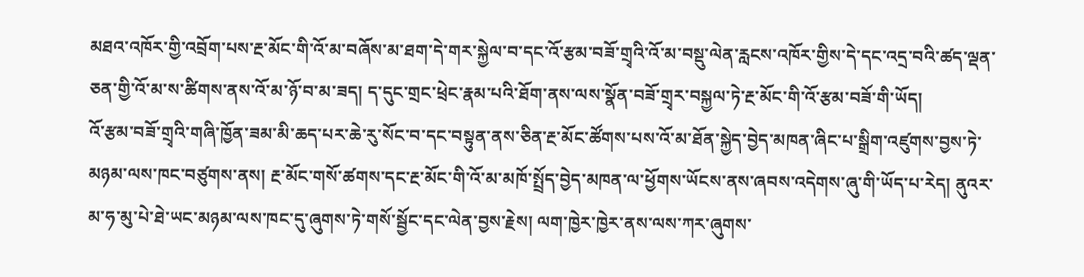མཐའ་འཁོར་གྱི་འབྲོག་པས་རྔ་མོང་གི་འོ་མ་བཞོས་མ་ཐག་དེ་གར་སྐྱེལ་བ་དང་འོ་རྩམ་བཟོ་གྲྭའི་འོ་མ་བསྡུ་ལེན་རླངས་འཁོར་གྱིས་དེ་དང་འདྲ་བའི་ཚད་ལྡན་ཅན་གྱི་འོ་མ་ས་ཚིགས་ནས་འོ་མ་ཉོ་བ་མ་ཟད། ད་དུང་གྲང་ཕྲེང་རྣམ་པའི་ཐོག་ནས་ལས་སྣོན་བཟོ་གྲྭར་བསྐྱལ་ཏེ་རྔ་མོང་གི་འོ་རྩམ་བཟོ་གི་ཡོད།
འོ་རྩམ་བཟོ་གྲྭའི་གཞི་ཁྱོན་ཟམ་མི་ཆད་པར་ཆེ་རུ་སོང་བ་དང་བསྟུན་ནས་ཅིན་རྔ་མོང་ཚོགས་པས་འོ་མ་ཐོན་སྐྱེད་བྱེད་མཁན་ཞིང་པ་སྒྲིག་འཛུགས་བྱས་ཏེ་མཉམ་ལས་ཁང་བཙུགས་ནས། རྔ་མོང་གསོ་ཚགས་དང་རྔ་མོང་གི་འོ་མ་མཁོ་སྤྲོད་བྱེད་མཁན་ལ་ཕྱོགས་ཡོངས་ནས་ཞབས་འདེགས་ཞུ་གི་ཡོད་པ་རེད། ནུའར་མ་ཧ་མུ་པེ་ཐེ་ཡང་མཉམ་ལས་ཁང་དུ་ཞུགས་ཏེ་གསོ་སྦྱོང་དང་ལེན་བྱས་རྗེས། ལག་ཁྱེར་ཁྱེར་ནས་ལས་ཀར་ཞུགས་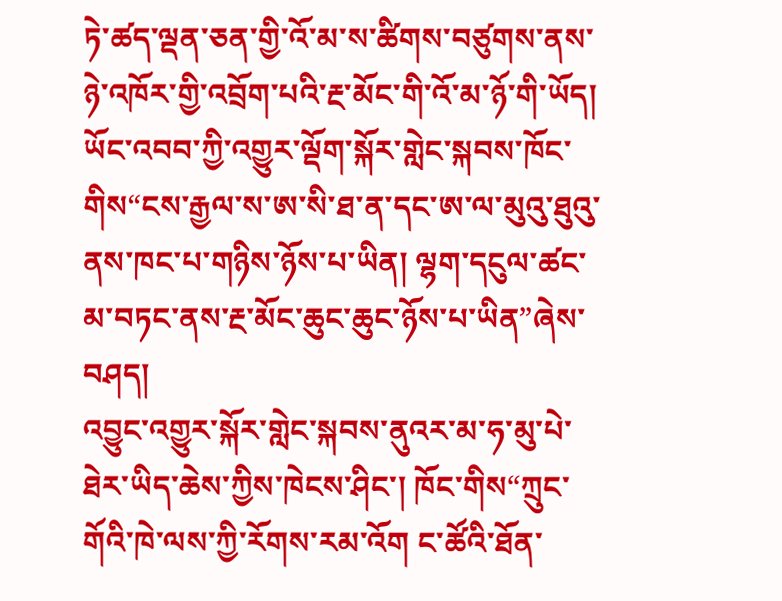ཏེ་ཚད་ལྡན་ཅན་གྱི་འོ་མ་ས་ཚིགས་བཙུགས་ནས་ཉེ་འཁོར་གྱི་འབྲོག་པའི་རྔ་མོང་གི་འོ་མ་ཉོ་གི་ཡོད། ཡོང་འབབ་ཀྱི་འགྱུར་ལྡོག་སྐོར་གླེང་སྐབས་ཁོང་གིས“ངས་རྒྱལ་ས་ཨ་སི་ཐ་ན་དང་ཨ་ལ་མུའུ་ཐུའུ་ནས་ཁང་པ་གཉིས་ཉོས་པ་ཡིན། ལྷག་དངུལ་ཚང་མ་བཏང་ནས་རྔ་མོང་ཆུང་ཆུང་ཉོས་པ་ཡིན”ཞེས་བཤད།
འབྱུང་འགྱུར་སྐོར་གླེང་སྐབས་ནུའར་མ་ཧ་མུ་པེ་ཐེར་ཡིད་ཆེས་ཀྱིས་ཁེངས་ཤིང་། ཁོང་གིས“ཀྲུང་གོའི་ཁེ་ལས་ཀྱི་རོགས་རམ་འོག ང་ཚོའི་ཐོན་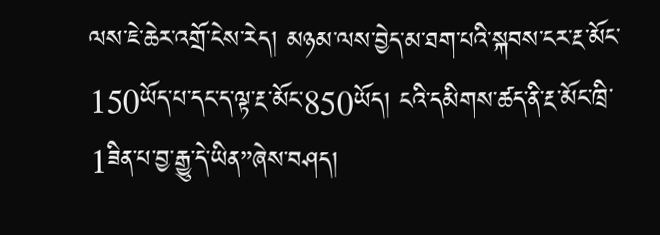ལས་ཇེ་ཆེར་འགྲོ་ངེས་རེད། མཉམ་ལས་བྱེད་མ་ཐག་པའི་སྐབས་ངར་རྔ་མོང་150ཡོད་པ་དང་ད་ལྟ་རྔ་མོང་850ཡོད། ངའི་དམིགས་ཚད་ནི་རྔ་མོང་ཁྲི་1ཟིན་པ་བྱ་རྒྱུ་དེ་ཡིན”ཞེས་བཤད།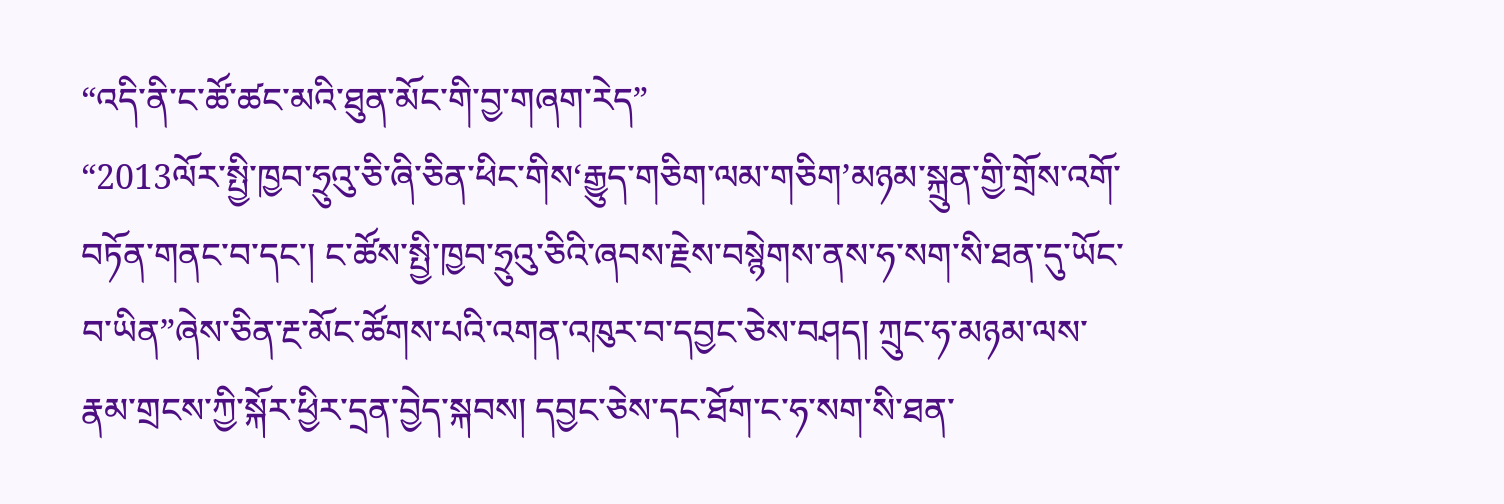“འདི་ནི་ང་ཚོ་ཚང་མའི་ཐུན་མོང་གི་བྱ་གཞག་རེད”
“2013ལོར་སྤྱི་ཁྱབ་ཧྲུའུ་ཅི་ཞི་ཅིན་ཕིང་གིས‘རྒྱུད་གཅིག་ལམ་གཅིག’མཉམ་སྐྲུན་གྱི་གྲོས་འགོ་བཏོན་གནང་བ་དང་། ང་ཚོས་སྤྱི་ཁྱབ་ཧྲུའུ་ཅིའི་ཞབས་རྗེས་བསྙེགས་ནས་ཧ་སག་སི་ཐན་དུ་ཡོང་བ་ཡིན”ཞེས་ཅིན་རྔ་མོང་ཚོགས་པའི་འགན་འཁུར་བ་དབྱང་ཅེས་བཤད། ཀྲུང་ཧ་མཉམ་ལས་རྣམ་གྲངས་ཀྱི་སྐོར་ཕྱིར་དྲན་བྱེད་སྐབས། དབྱང་ཅེས་དང་ཐོག་ང་ཧ་སག་སི་ཐན་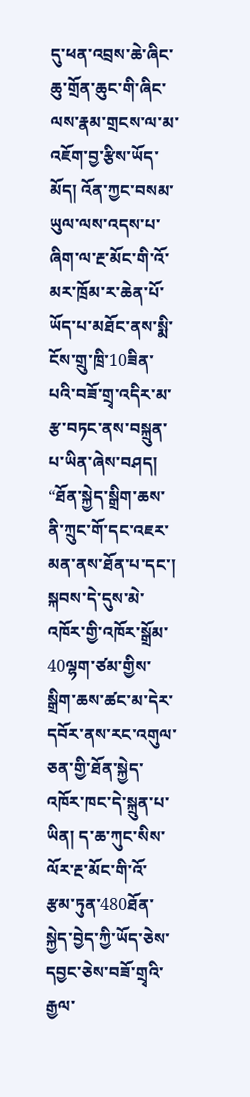དུ་ཕན་འབྲས་ཆེ་ཞིང་ཆུ་གྲོན་ཆུང་གི་ཞིང་ལས་རྣམ་གྲངས་ལ་མ་འཇོག་བྱ་རྩིས་ཡོད་མོད། འོན་ཀྱང་བསམ་ཡུལ་ལས་འདས་པ་ཞིག་ལ་རྔ་མོང་གི་འོ་མར་ཁྲོམ་ར་ཆེན་པོ་ཡོད་པ་མཐོང་ནས་སྨི་ངོས་གྲུ་ཁྲི་10ཟིན་པའི་བཟོ་གྲྭ་འདིར་མ་རྩ་བཏང་ནས་བསྐྲུན་པ་ཡིན་ཞེས་བཤད།
“ཐོན་སྐྱེད་སྒྲིག་ཆས་ནི་ཀྲུང་གོ་དང་འཇར་མན་ནས་ཐོན་པ་དང་། སྐབས་དེ་དུས་མེ་འཁོར་གྱི་འཁོར་སྒྲོམ་40ལྷག་ཙམ་གྱིས་སྒྲིག་ཆས་ཚང་མ་དེར་དབོར་ནས་རང་འགུལ་ཅན་གྱི་ཐོན་སྐྱེད་འཁོར་ཁང་དེ་སྐྲུན་པ་ཡིན། ད་ཆ་ཀུང་སིས་ལོར་རྔ་མོང་གི་འོ་རྩམ་ཏུན་480ཐོན་སྐྱེད་བྱེད་ཀྱི་ཡོད་ཅེས་དབྱང་ཅེས་བཟོ་གྲྭའི་རྒྱལ་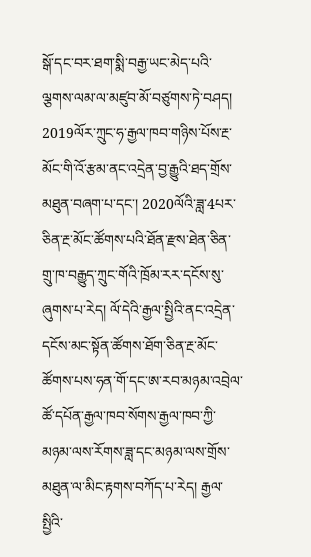སྒོ་དང་བར་ཐག་སྨི་བརྒྱ་ཡང་མེད་པའི་ལྕགས་ལམ་ལ་མཛུབ་མོ་བཙུགས་ཏེ་བཤད།
2019ལོར་ཀྲུང་ཧ་རྒྱལ་ཁབ་གཉིས་པོས་རྔ་མོང་གི་འོ་རྩམ་ནང་འདྲེན་བྱ་རྒྱུའི་ཐད་གྲོས་མཐུན་བཞག་པ་དང་། 2020ལོའི་ཟླ་4པར་ཅིན་རྔ་མོང་ཚོགས་པའི་ཐོན་རྫས་ཐེན་ཅིན་གྲུ་ཁ་བརྒྱུད་ཀྲུང་གོའི་ཁྲོམ་རར་དངོས་སུ་ཞུགས་པ་རེད། ལོ་དེའི་རྒྱལ་སྤྱིའི་ནང་འདྲེན་དངོས་མང་སྟོན་ཚོགས་ཐོག་ཅིན་རྔ་མོང་ཚོགས་པས་ཧན་གོ་དང་ཨ་རབ་མཉམ་འབྲེལ་ཚོ་དཔོན་རྒྱལ་ཁབ་སོགས་རྒྱལ་ཁབ་ཀྱི་མཉམ་ལས་རོགས་ཟླ་དང་མཉམ་ལས་གྲོས་མཐུན་ལ་མིང་རྟགས་བཀོད་པ་རེད། རྒྱལ་སྤྱིའི་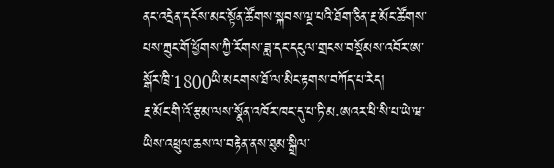ནང་འདྲེན་དངོས་མང་སྟོན་ཚོགས་སྐབས་ལྔ་པའི་ཐོག་ཅིན་རྔ་མོང་ཚོགས་པས་ཀྲུང་གོ་ཕྱོགས་ཀྱི་རོགས་ཟླ་དང་དངུལ་གྲངས་བསྡོམས་འབོར་ཨ་སྒོར་ཁྲི་1800ཡི་མངགས་ཐོ་ལ་མིང་རྟགས་བཀོད་པ་རེད།
རྔ་མོང་གི་འོ་རྩམ་ལས་སྣོན་འཁོར་ཁང་དུ་པ་ཏི་མ·ཨའར་ཕི་སི་པ་ཡེ་ཝ་ཡིས་འཕྲུལ་ཆས་ལ་བརྟེན་ནས་ཐུམ་སྒྲིལ་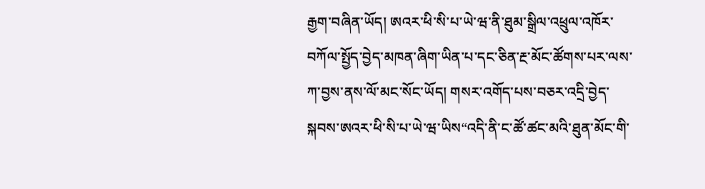རྒྱག་བཞིན་ཡོད། ཨའར་ཕི་སི་པ་ཡེ་ཝ་ནི་ཐུམ་སྒྲིལ་འཕྲུལ་འཁོར་བཀོལ་སྤྱོད་བྱེད་མཁན་ཞིག་ཡིན་པ་དང་ཅིན་རྔ་མོང་ཚོགས་པར་ལས་ཀ་བྱས་ནས་ལོ་མང་སོང་ཡོད། གསར་འགོད་པས་བཅར་འདྲི་བྱེད་སྐབས་ཨའར་ཕི་སི་པ་ཡེ་ཝ་ཡིས“འདི་ནི་ང་ཚོ་ཚང་མའི་ཐུན་མོང་གི་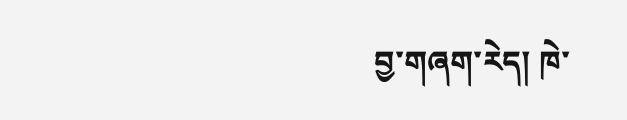བྱ་གཞག་རེད། ཁེ་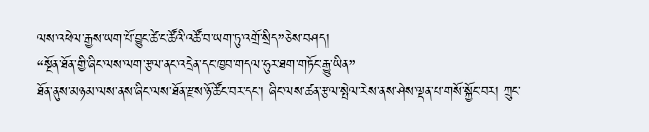ལས་འཕེལ་རྒྱས་ཡག་པོ་བྱུང་ཚེ་ང་ཚོའི་འཚོ་བ་ཡག་ཏུ་འགྲོ་སྲིད”ཅེས་བཤད།
“སྔོན་ཐོན་གྱི་ཞིང་ལས་ལག་རྩལ་ནང་འདྲེན་དང་ཁྱབ་གདལ་ཧུར་ཐག་གཏོང་རྒྱུ་ཡིན”
ཐོན་ནུས་མཉམ་ལས་ནས་ཞིང་ལས་ཐོན་རྫས་ཉོ་ཚོང་བར་དང་། ཞིང་ལས་ཚན་རྩལ་སྤེལ་རེས་ནས་ཤེས་ལྡན་པ་གསོ་སྐྱོང་བར། ཀྲུང་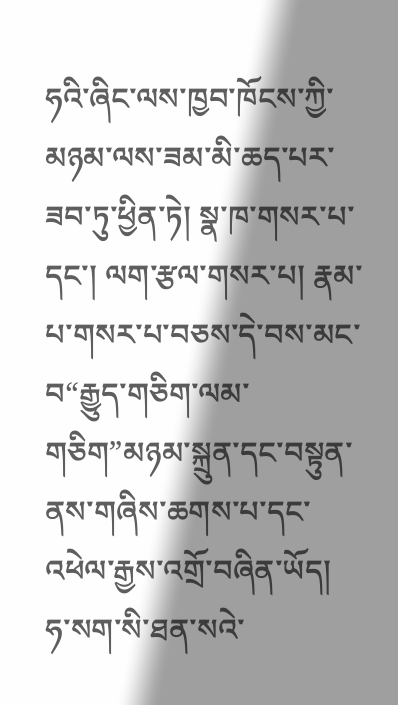ཧའི་ཞིང་ལས་ཁྱབ་ཁོངས་ཀྱི་མཉམ་ལས་ཟམ་མི་ཆད་པར་ཟབ་ཏུ་ཕྱིན་ཏེ། སྣ་ཁ་གསར་པ་དང་། ལག་རྩལ་གསར་པ། རྣམ་པ་གསར་པ་བཅས་དེ་བས་མང་བ“རྒྱུད་གཅིག་ལམ་གཅིག”མཉམ་སྐྲུན་དང་བསྟུན་ནས་གཞིས་ཆགས་པ་དང་འཕེལ་རྒྱས་འགྲོ་བཞིན་ཡོད།
ཧ་སག་སི་ཐན་སའེ་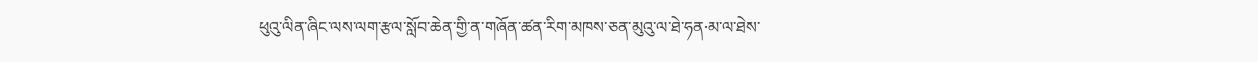ཕུའུ་ལིན་ཞིང་ལས་ལག་རྩལ་སློབ་ཆེན་གྱི་ན་གཞོན་ཚན་རིག་མཁས་ཅན་མུའུ་ལ་ཐེ་ཧན·མ་ལ་ཐེས་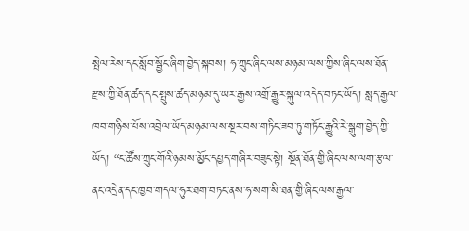སྤེལ་རེས་དང་སློབ་སྦྱོང་ཞིག་བྱེད་སྐབས། ཧ་ཀྲུང་ཞིང་ལས་མཉམ་ལས་ཀྱིས་ཞིང་ལས་ཐོན་རྫས་ཀྱི་ཐོན་ཚད་དང་སྤུས་ཚད་མཉམ་དུ་ཡར་རྒྱས་འགྲོ་རྒྱུར་སྐུལ་འདེད་བཏང་ཡོད། སླད་རྒྱལ་ཁབ་གཉིས་པོས་འབྲེལ་ཡོད་མཉམ་ལས་སྔར་བས་གཏིང་ཟབ་ཏུ་གཏོང་རྒྱུའི་རེ་སྒུག་བྱེད་ཀྱི་ཡོད། “ང་ཚོས་ཀྲུང་གོའི་ཉམས་མྱོང་དཔྱད་གཞིར་བཟུང་སྟེ། སྔོན་ཐོན་གྱི་ཞིང་ལས་ལག་རྩལ་ནང་འདྲེན་དང་ཁྱབ་གདལ་ཧུར་ཐག་བཏང་ནས་ཧ་སག་སི་ཐན་གྱི་ཞིང་ལས་རྒྱལ་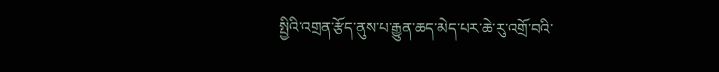སྤྱིའི་འགྲན་རྩོད་ནུས་པ་རྒྱུན་ཆད་མེད་པར་ཆེ་རུ་འགྲོ་བའི་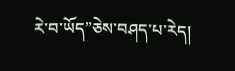རེ་བ་ཡོད”ཅེས་བཤད་པ་རེད།